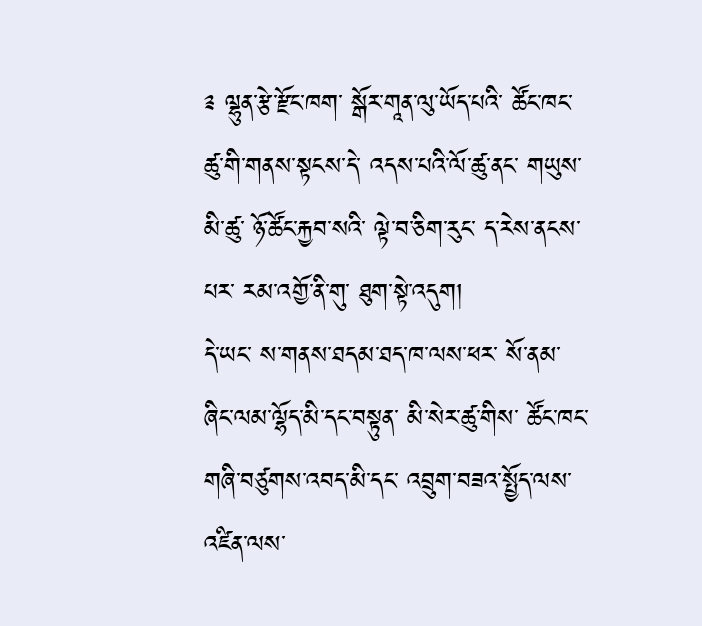༉ ལྷུན་རྩེ་རྫོང་ཁག་ སྒོར་གཱན་ལུ་ཡོད་པའི་ ཚོང་ཁང་ཚུ་གི་གནས་སྟངས་དེ་ འདས་པའི་ལོ་ཚུ་ནང་ གཡུས་མི་ཚུ་ ཉོ་ཚོང་རྐྱབ་སའི་ ལྟེ་བ་ཅིག་རུང་ ད་རེས་ནངས་པར་ རམ་འགྱོ་ནི་གུ་ ཐུག་སྟེ་འདུག།
དེ་ཡང་ ས་གནས་ཐདམ་ཐད་ཁ་ལས་ཕར་ སོ་ནམ་ཞིང་ལམ་ལྷོད་མི་དང་བསྟུན་ མི་སེར་ཚུ་གིས་ ཚོང་ཁང་གཞི་བཙུགས་འབད་མི་དང་ འབྲུག་བཟའ་སྤྱོད་ལས་འཛིན་ལས་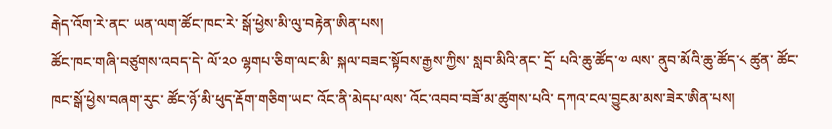རྒེད་འོག་རེ་ནང་ ཡན་ལག་ཚོང་ཁང་རེ་ སྒོ་ཕྱེས་མི་ལུ་བརྟེན་ཨིན་པས།
ཚོང་ཁང་གཞི་བཙུགས་འབད་དེ་ ལོ་༢༠ ལྷགཔ་ཅིག་ལང་མི་ སྐལ་བཟང་སྟོབས་རྒྱས་ཀྱིས་ སླབ་མིའི་ནང་ དྲོ་ པའི་ཆུ་ཚོད་༧ ལས་ ནུབ་མོའི་ཆུ་ཚོད་༨ ཚུན་ ཚོང་ཁང་སྒོ་ཕྱེས་བཞག་རུང་ ཚོང་ཉོ་མི་ཕུད་རྡོག་གཅིག་ཡང་ འོང་ནི་མེདཔ་ལས་ འོང་འབབ་བཟོ་མ་ཚུགས་པའི་ དཀའ་ངལ་བྱུངམ་མས་ཟེར་ཨིན་པས།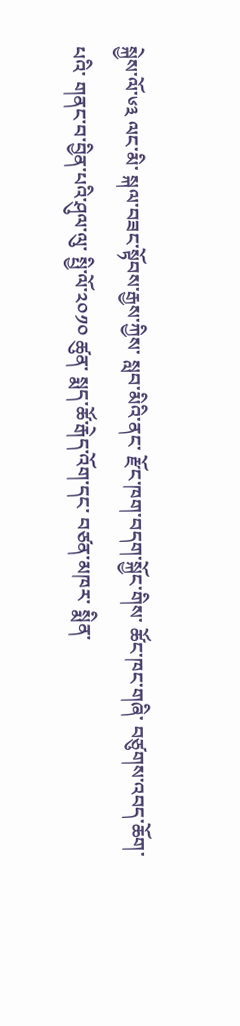སྐྱེས་ལོ་༦༣ ལང་མི་ སྐལ་བཟང་སྟོབས་རྒྱས་ཀྱིས་ སླབ་མིའི་ནང་ རྫོང་ཁག་བདག་སྐྱོང་གིས་ ཚོང་ཁང་གཞི་ བཙུགས་འབད་ཆོག་པའི་ གནང་བ་བྱིན་པའི་ཤུལ་ལུ་ སྤྱི་ལོ་༢༠༡༠ ཚུན་ སྨད་ཚོ་རྒེད་འོག་དང་ བཙན་མཁར་ སྨིན་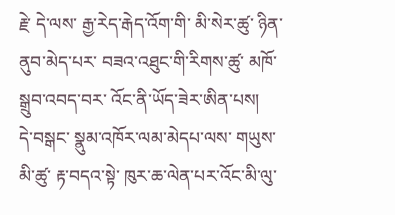རྗེ་ དེ་ལས་ རྒྱ་རེད་རྒེད་འོག་གི་ མི་སེར་ཚུ་ ཉིན་ནུབ་མེད་པར་ བཟའ་འཐུང་གི་རིགས་ཚུ་ མཁོ་སྒྲུབ་འབད་བར་ འོང་ནི་ཡོད་ཟེར་ཨིན་པས།
དེ་བསྒང་ སྣུམ་འཁོར་ལམ་མེདཔ་ལས་ གཡུས་མི་ཚུ་ རྟ་བདའ་སྟེ་ ཁུར་ཆ་ལེན་པར་འོང་མི་ལུ་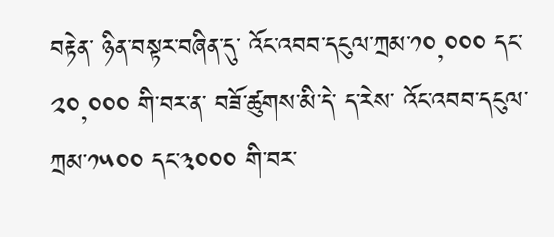བརྟེན་ ཉིན་བསྟར་བཞིན་དུ་ འོང་འབབ་དངུལ་ཀྲམ་༡༠,༠༠༠ དང་༢༠,༠༠༠ གི་བར་ན་ བཟོ་ཚུགས་མི་དེ་ ད་རེས་ འོང་འབབ་དངུལ་ཀྲམ་༡༥༠༠ དང་༣༠༠༠ གི་བར་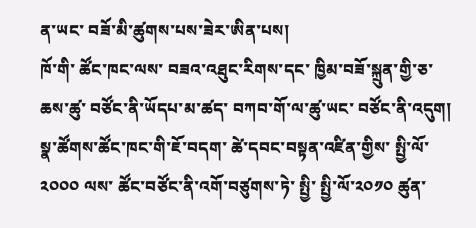ན་ཡང་ བཟོ་མི་ཚུགས་པས་ཟེར་ཨིན་པས།
ཁོ་གི་ ཚོང་ཁང་ལས་ བཟའ་འཐུང་རིགས་དང་ ཁྱིམ་བཟོ་སྐྲུན་གྱི་ཅ་ཆས་ཚུ་ བཙོང་ནི་ཡོདཔ་མ་ཚད་ བཀབ་གོ་ལ་ཚུ་ཡང་ བཙོང་ནི་འདུག།
སྣ་ཚོགས་ཚོང་ཁང་གི་ཇོ་བདག་ ཚེ་དབང་བསྟན་འཛིན་གྱིས་ སྤྱི་ལོ་༢༠༠༠ ལས་ ཚོང་བཙོང་ནི་འགོ་བཙུགས་ཏེ་ སྤྱི་ སྤྱི་ལོ་༢༠༡༠ ཚུན་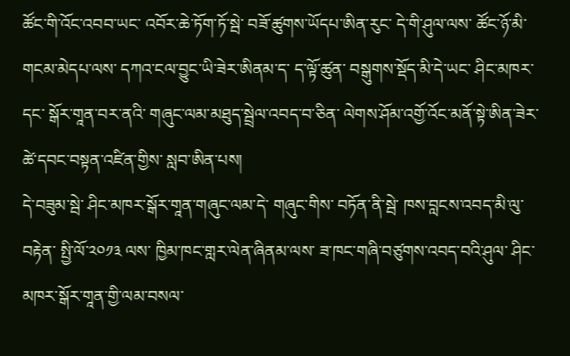ཚོང་གི་འོང་འབབ་ཡང་ འབོར་ཆེ་ཏོག་ཏོ་སྦེ་ བཟོ་ཚུགས་ཡོདཔ་ཨིན་རུང་ དེ་གི་ཤུལ་ལས་ ཚོང་ཉོ་མི་གངམ་མེདཔ་ལས་ དཀའ་ངལ་བྱུང་ཡི་ཟེར་ཨིནམ་ད་ ད་ལྟོ་ཚུན་ བསྒུགས་སྡོད་མི་དེ་ཡང་ ཤིང་མཁར་དང་ སྒོར་གཱན་བར་ནའི་ གཞུང་ལམ་མཐུད་སྦྲེལ་འབད་བ་ཅིན་ ལེགས་ཤོམ་འགྱོ་འོང་མནོ་སྟེ་ཨིན་ཟེར་ ཚེ་དབང་བསྟན་འཛིན་གྱིས་ སླབ་ཨིན་པས།
དེ་བཟུམ་སྦེ་ ཤིང་མཁར་སྒོར་གཱན་གཞུང་ལམ་དེ་ གཞུང་གིས་ བཏོན་ནི་སྦེ་ ཁས་བླངས་འབད་མི་ལུ་བརྟེན་ སྤྱི་ལོ་༢༠༡༣ ལས་ ཁྱིམ་ཁང་གླར་ལེན་ཞིནམ་ལས་ ཟ་ཁང་གཞི་བཙུགས་འབད་བའི་ཤུལ་ ཤིང་མཁར་སྒོར་གཱན་གྱི་ལམ་བསལ་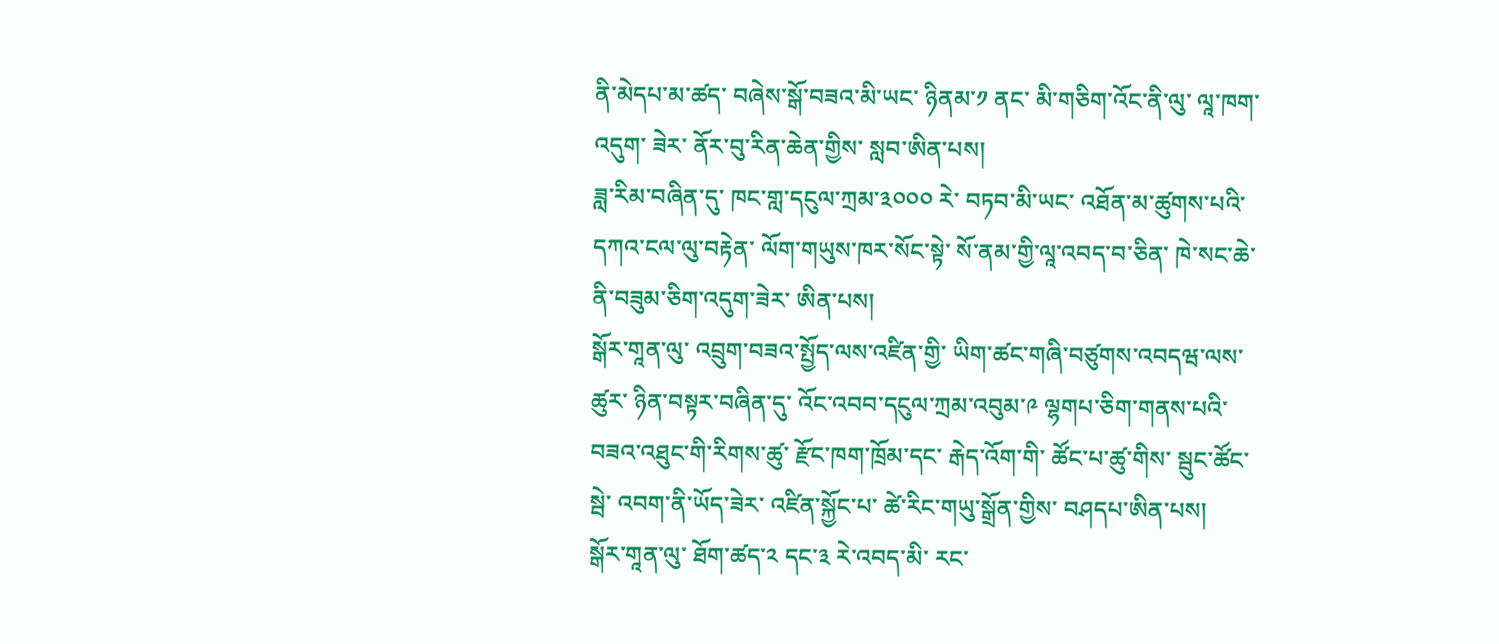ནི་མེདཔ་མ་ཚད་ བཞེས་སྒོ་བཟའ་མི་ཡང་ ཉིནམ་༡ ནང་ མི་གཅིག་འོང་ནི་ལུ་ ལཱ་ཁག་འདུག་ ཟེར་ ནོར་བུ་རིན་ཆེན་གྱིས་ སླབ་ཨིན་པས།
ཟླ་རིམ་བཞིན་དུ་ ཁང་གླ་དངུལ་ཀྲམ་༣༠༠༠ རེ་ བཏབ་མི་ཡང་ འཐོན་མ་ཚུགས་པའི་དཀའ་ངལ་ལུ་བརྟེན་ ལོག་གཡུས་ཁར་སོང་སྟེ་ སོ་ནམ་གྱི་ལཱ་འབད་བ་ཅིན་ ཁེ་སང་ཆེ་ནི་བཟུམ་ཅིག་འདུག་ཟེར་ ཨིན་པས།
སྒོར་གཱན་ལུ་ འབྲུག་བཟའ་སྤྱོད་ལས་འཛིན་གྱི་ ཡིག་ཚང་གཞི་བཙུགས་འབདཝ་ལས་ཚུར་ ཉིན་བསྟར་བཞིན་དུ་ འོང་འབབ་དངུལ་ཀྲམ་འབུམ་༩ ལྷགཔ་ཅིག་གནས་པའི་ བཟའ་འཐུང་གི་རིགས་ཚུ་ རྫོང་ཁག་ཁྲོམ་དང་ རྒེད་འོག་གི་ ཚོང་པ་ཚུ་གིས་ སྦུང་ཚོང་སྦེ་ འབག་ནི་ཡོད་ཟེར་ འཛིན་སྐྱོང་པ་ ཚེ་རིང་གཡུ་སྒྲོན་གྱིས་ བཤདཔ་ཨིན་པས།
སྒོར་གཱན་ལུ་ ཐོག་ཚད་༢ དང་༣ རེ་འབད་མི་ རང་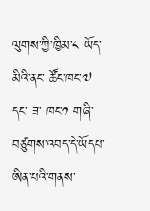ལུགས་ཀྱི་ཁྱིམ་༨ ཡོད་མིའི་ནང་ ཚོང་ཁང་༧ དང་ ཟ་ ཁང་༡ གཞི་བཙུགས་འབད་དེ་ཡོདཔ་ ཨིན་པའི་གནས་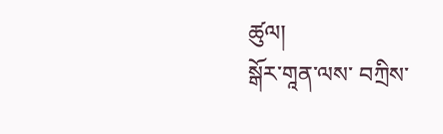ཚུལ།
སྒོར་གཱན་ལས་ བཀྲིས་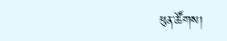ཕུན་ཚོགས།